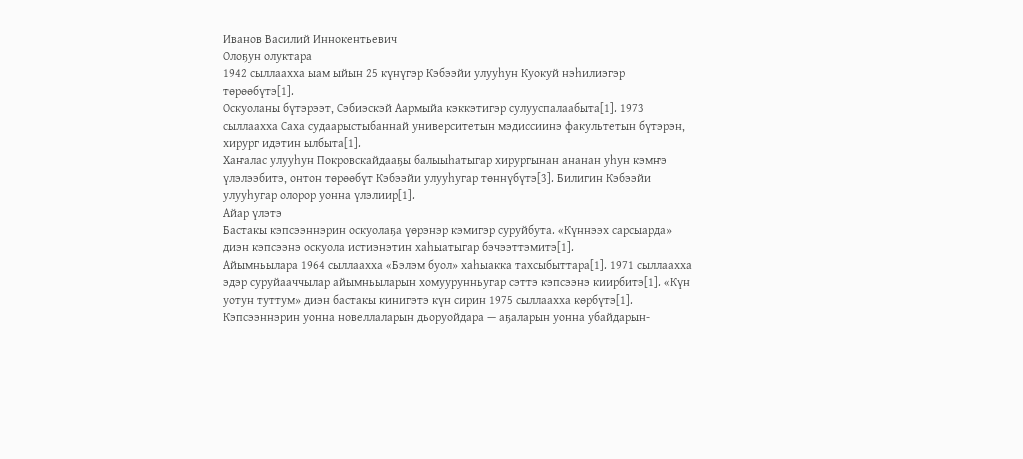Иванов Василий Иннокентьевич
Олоҕун олуктара
1942 сыллаахха ыам ыйын 25 күнүгэр Кэбээйи улууһун Куокуй нэһилиэгэр төрөөбүтэ[1].
Оскуоланы бүтэрээт, Сэбиэскэй Аармыйа кэккэтигэр сулууспалаабыта[1]. 1973 сыллаахха Саха судаарыстыбаннай университетын мэдиссиинэ факультетын бүтэрэн, хирург идэтин ылбыта[1].
Хаҥалас улууһун Покровскайдааҕы балыыһатыгар хирургынан ананан уһун кэмҥэ үлэлээбитэ, онтон төрөөбүт Кэбээйи улууһугар төннүбүтэ[3]. Билигин Кэбээйи улууһугар олорор уонна үлэлиир[1].
Айар үлэтэ
Бастакы кэпсээннэрин оскуолаҕа үөрэнэр кэмигэр суруйбута. «Күннээх сарсыарда» диэн кэпсээнэ оскуола истиэнэтин хаһыатыгар бэчээттэмитэ[1].
Айымньылара 1964 сыллаахха «Бэлэм буол» хаһыакка тахсыбыттара[1]. 1971 сыллаахха эдэр суруйааччылар айымньыларын хомуурунньугар сэттэ кэпсээнэ киирбитэ[1]. «Күн уотун туттум» диэн бастакы кинигэтэ күн сирин 1975 сыллаахха көрбүтэ[1].
Кэпсээннэрин уонна новеллаларын дьоруойдара — аҕаларын уонна убайдарын-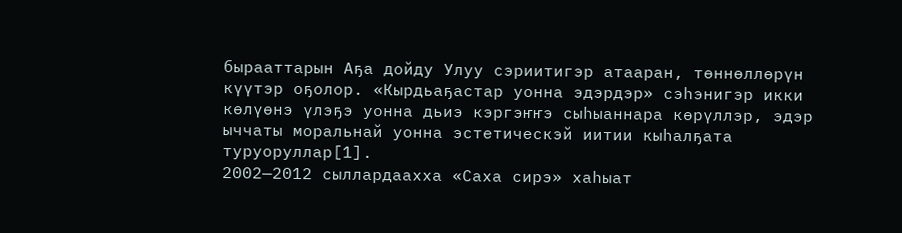бырааттарын Аҕа дойду Улуу сэриитигэр атааран, төннөллөрүн күүтэр оҕолор. «Кырдьаҕастар уонна эдэрдэр» сэһэнигэр икки көлүөнэ үлэҕэ уонна дьиэ кэргэҥҥэ сыһыаннара көрүллэр, эдэр ыччаты моральнай уонна эстетическэй иитии кыһалҕата туруоруллар[1].
2002—2012 сыллардаахха «Саха сирэ» хаһыат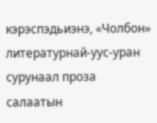кэрэспэдьиэнэ, «Чолбон» литературнай-уус-уран сурунаал проза салаатын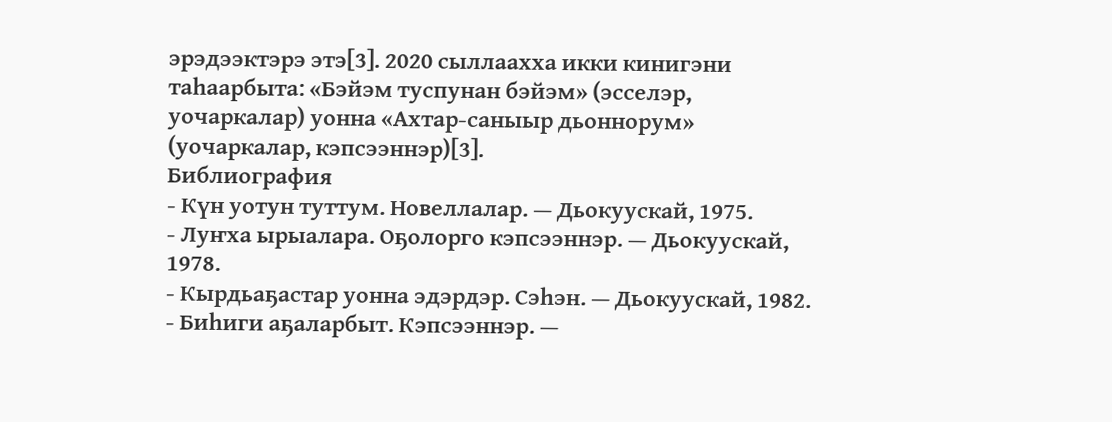эрэдээктэрэ этэ[3]. 2020 сыллаахха икки кинигэни таһаарбыта: «Бэйэм туспунан бэйэм» (эсселэр, уочаркалар) уонна «Ахтар-саныыр дьоннорум» (уочаркалар, кэпсээннэр)[3].
Библиография
- Күн уотун туттум. Новеллалар. — Дьокуускай, 1975.
- Луҥха ырыалара. Оҕолорго кэпсээннэр. — Дьокуускай, 1978.
- Кырдьаҕастар уонна эдэрдэр. Сэһэн. — Дьокуускай, 1982.
- Биһиги аҕаларбыт. Кэпсээннэр. —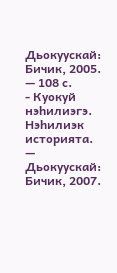Дьокуускай: Бичик, 2005. — 108 с.
- Куокуй нэһилиэгэ. Нэһилиэк историята. — Дьокуускай: Бичик, 2007.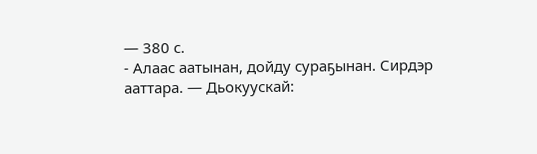— 380 с.
- Алаас аатынан, дойду сураҕынан. Сирдэр ааттара. — Дьокуускай: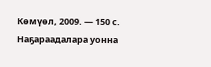Көмүөл, 2009. — 150 с.
Наҕараадалара уонна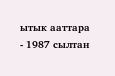ытык ааттара
- 1987 сылтан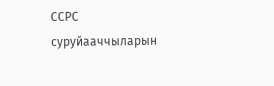ССРС суруйааччыларын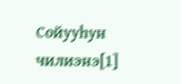Сойууһун чилиэнэ[1]